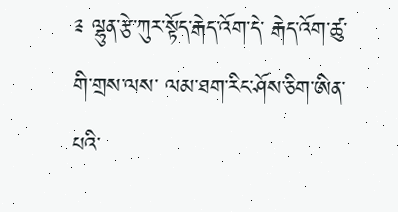༉ ལྷུན་རྩེ་ཀུར་སྟོད་རྒེད་འོག་དེ་ རྒེད་འོག་ཚུ་གི་གྲས་ལས་ ལམ་ཐག་རིང་ཤོས་ཅིག་ཨིན་པའི་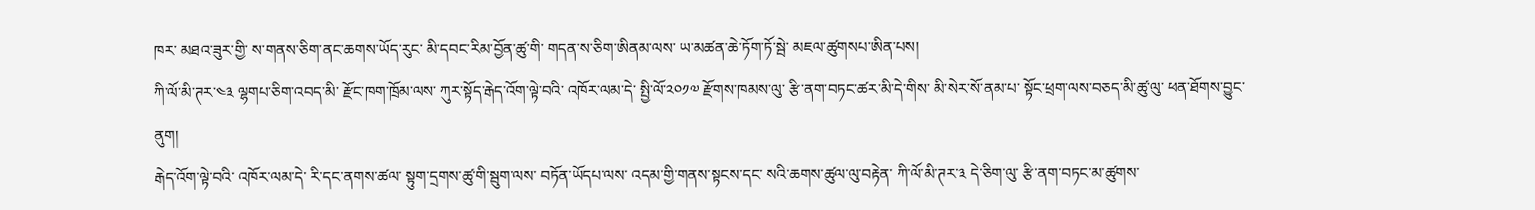ཁར་ མཐའ་ཟུར་གྱི་ ས་གནས་ཅིག་ནང་ཆགས་ཡོད་རུང་ མི་དབང་རིམ་བྱོན་ཚུ་གི་ གདན་ས་ཅིག་ཨིནམ་ལས་ ཡ་མཚན་ཆེ་ཏོག་ཏོ་སྦེ་ མཇལ་ཚུགསཔ་ཨིན་པས།
ཀི་ལོ་མི་ཊར་༤༣ ལྷགཔ་ཅིག་འབད་མི་ རྫོང་ཁག་ཁྲོམ་ལས་ ཀུར་སྟོད་རྒེད་འོག་ལྟེ་བའི་ འཁོར་ལམ་དེ་ སྤྱི་ལོ་༢༠༡༧ རྫོགས་ཁམས་ལུ་ རྩི་ནག་བཏང་ཚར་མི་དེ་གིས་ མི་སེར་སོ་ནམ་པ་ སྟོང་ཕྲག་ལས་བཅད་མི་ཚུ་ལུ་ ཕན་ཐོགས་བྱུང་ནུག།
རྒེད་འོག་ལྟེ་བའི་ འཁོར་ལམ་དེ་ རི་དང་ནགས་ཚལ་ སྟུག་དྲགས་ཚུ་གི་སྦུག་ལས་ བཏོན་ཡོདཔ་ལས་ འདམ་གྱི་གནས་སྟངས་དང་ སའི་ཆགས་ཚུལ་ལུ་བརྟེན་ ཀི་ལོ་མི་ཊར་༣ དེ་ཅིག་ལུ་ རྩི་ནག་བཏང་མ་ཚུགས་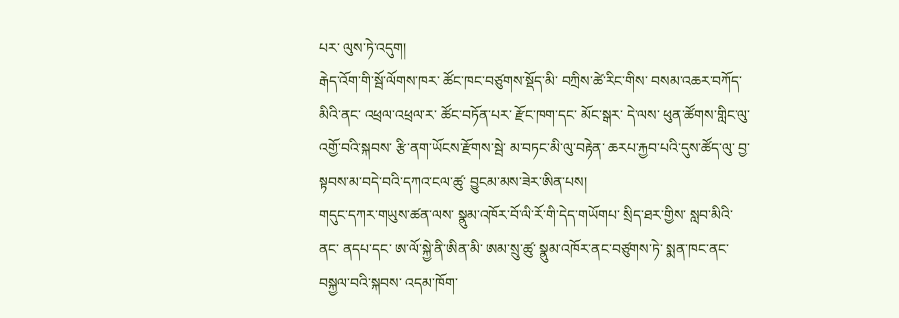པར་ ལུས་ཏེ་འདུག།
རྒེད་འོག་གི་སྦོ་ལོགས་ཁར་ ཚོང་ཁང་བཙུགས་སྡོད་མི་ བཀྲིས་ཚེ་རིང་གིས་ བསམ་འཆར་བཀོད་མིའི་ནང་ འཕྲལ་འཕྲལ་ར་ ཚོང་བཏོན་པར་ རྫོང་ཁག་དང་ མོང་སྒར་ དེ་ལས་ ཕུན་ཚོགས་གླིང་ལུ་ འགྱོ་བའི་སྐབས་ རྩི་ནག་ཡོངས་རྫོགས་སྦེ་ མ་བཏང་མི་ལུ་བརྟེན་ ཆརཔ་རྐྱབ་པའི་དུས་ཚོད་ལུ་ བྱ་སྟབས་མ་བདེ་བའི་དཀའ་ངལ་ཚུ་ བྱུངམ་མས་ཟེར་ཨིན་པས།
གདུང་དཀར་གཡུས་ཚན་ལས་ སྣུམ་འཁོར་བོ་ལི་རོ་གི་དེད་གཡོགཔ་ སྲིད་ཐར་གྱིས་ སླབ་མིའི་ནང་ ནདཔ་དང་ ཨ་ལོ་སྐྱེ་ནི་ཨིན་མི་ ཨམ་སྲུ་ཚུ་ སྣུམ་འཁོར་ནང་བཙུགས་ཏེ་ སྨན་ཁང་ནང་བསྐྱལ་བའི་སྐབས་ འདམ་ཁོག་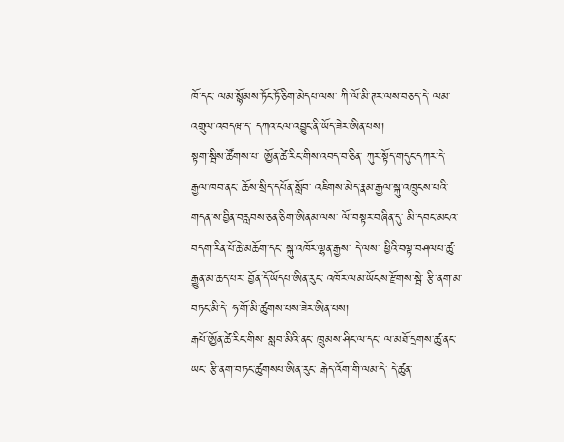ཁོ་དང་ ལམ་སྙོམས་ཏོང་ཏོ་ཅིག་མེདཔ་ལས་ ཀི་ལོ་མི་ཊར་ལས་བཅད་དེ་ ལམ་འགྲུལ་འབདཝ་ད་ དཀའ་ངལ་འབྱུང་ནི་ཡོད་ཟེར་ཨིན་པས།
སྟག་སྦིས་ཚོགས་པ་ ཨྱོན་ཚེ་རིང་གིས་འབད་བ་ཅིན་ ཀུར་སྟོད་གདུང་དཀར་དེ་ རྒྱལ་ཁབ་ནང་ ཆོས་སྲིད་དཔོན་སློབ་ འཇིགས་མེད་རྣམ་རྒྱལ་སྐུ་འཁྲུངས་པའི་ གདན་ས་བྱིན་བརླབས་ཅན་ཅིག་ཨིནམ་ལས་ ལོ་བསྟར་བཞིན་དུ་ མི་དབང་མངའ་བདག་རིན་པོ་ཆེ་མཆོག་དང་ སྐུ་འཁོར་ལྷན་རྒྱས་ དེ་ལས་ ཕྱིའི་བལྟ་བཤལཔ་ཚུ་ རྒྱུན་མ་ཆད་པར་ བྱོན་དོ་ཡོདཔ་ཨིན་རུང་ འཁོར་ལམ་ཡོངས་རྫོགས་སྦེ་ རྩི་ནག་མ་བཏང་མི་དེ་ ཧ་གོ་མི་ཚུགས་པས་ཟེར་ཨིན་པས།
རྒཔོ་ཨྱོན་ཚེ་རིང་གིས་ སླབ་མིའི་ནང་ ཁྲུམས་ཤིང་ལ་དང་ ལ་མཐོ་དྲགས་ཚུ་ནང་ཡང་ རྩི་ནག་བཏང་ཚུགསཔ་ཨིན་རུང་ རྒེད་འོག་གི་ལམ་དེ་ དེ་ཚུན་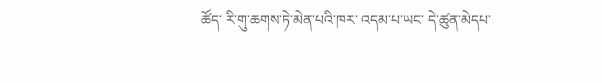ཚོད་ རི་གུ་ཆགས་ཏེ་མེན་པའི་ཁར་ འདམ་པ་ཡང་ དེ་ཚུན་མེདཔ་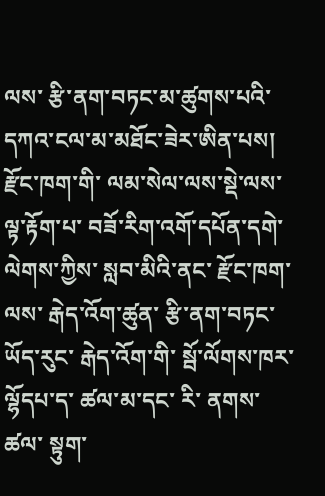ལས་ རྩི་ནག་བཏང་མ་ཚུགས་པའི་ དཀའ་ངལ་མ་མཐོང་ཟེར་ཨིན་པས།
རྫོང་ཁག་གི་ ལམ་སེལ་ལས་སྡེ་ལས་ ལྟ་རྟོག་པ་ བཟོ་རིག་འགོ་དཔོན་དགེ་ལེགས་ཀྱིས་ སླབ་མིའི་ནང་ རྫོང་ཁག་ལས་ རྒེད་འོག་ཚུན་ རྩི་ནག་བཏང་ཡོད་རུང་ རྒེད་འོག་གི་ སྦོ་ལོགས་ཁར་ལྷོདཔ་ད་ ཚལ་མ་དང་ རི་ ནགས་ཚལ་ སྟུག་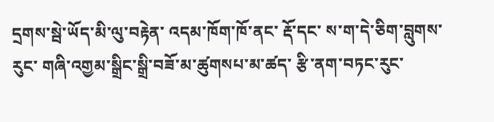དྲགས་སྦེ་ཡོད་མི་ལུ་བརྟེན་ འདམ་ཁོག་ཁོ་ནང་ རྡོ་དང་ ས་ག་དེ་ཅིག་བླུགས་རུང་ གཞི་འགྱམ་སྒྲིང་སྒྲི་བཟོ་མ་ཚུགསཔ་མ་ཚད་ རྩི་ནག་བཏང་རུང་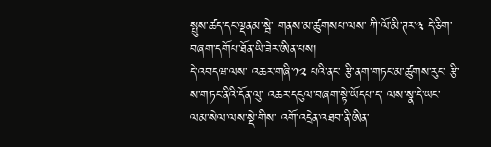སྤུས་ཚད་དང་ལྡནམ་སྦེ་ གནས་མ་ཚུགསཔ་ལས་ ཀི་ལོ་མི་ཊར་༣ དེ་ཅིག་ བཞག་དགོཔ་ཐོན་ཡི་ཟེར་ཨིན་པས།
དེ་འབདཝ་ལས་ འཆར་གཞི་༡༢ པའི་ནང་ རྩི་ནག་གཏང་མ་ཚུགས་རུང་ རྩི་ས་གཏང་ནིའི་དོན་ལུ་ འཆར་དངུལ་བཞག་སྟེ་ཡོདཔ་ད་ ལས་སྣ་དེ་ཡང་ ལམ་སེལ་ལས་སྡེ་གིས་ འགོ་འདྲེན་འཐབ་ནི་ཨིན་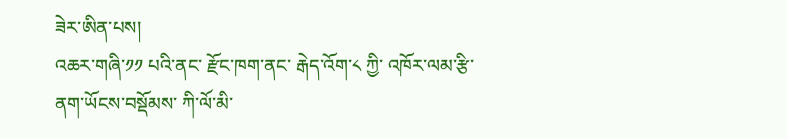ཟེར་ཨིན་པས།
འཆར་གཞི་༡༡ པའི་ནང་ རྫོང་ཁག་ནང་ རྒེད་འོག་༨ ཀྱི་ འཁོར་ལམ་རྩི་ནག་ཡོངས་བསྡོམས་ ཀི་ལོ་མི་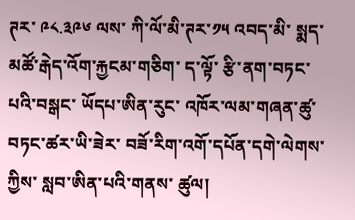ཊར་ ༩༨.༣༩༦ ལས་ ཀི་ལོ་མི་ཊར་༡༥ འབད་མི་ སྨད་མཚོ་རྒེད་འོག་རྐྱངམ་གཅིག་ ད་ལྟོ་ རྩི་ནག་བཏང་པའི་བསྒང་ ཡོདཔ་ཨིན་རུང་ འཁོར་ལམ་གཞན་ཚུ་ བཏང་ཚར་ཡི་ཟེར་ བཟོ་རིག་འགོ་དཔོན་དགེ་ལེགས་ཀྱིས་ སླབ་ཨིན་པའི་གནས་ ཚུལ།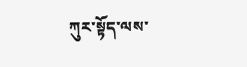ཀུར་སྟོད་ལས་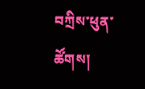བཀྲིས་ཕུན་ཚོགས།